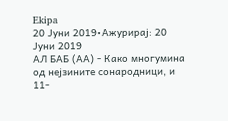Ekipa
20 Јуни 2019•Ажурирај: 20 Јуни 2019
АЛ БАБ (АА) - Како многумина од нејзините сонародници, и 11-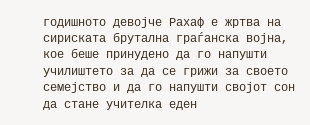годишното девојче Рахаф е жртва на сириската брутална граѓанска војна, кое беше принудено да го напушти училиштето за да се грижи за своето семејство и да го напушти својот сон да стане учителка еден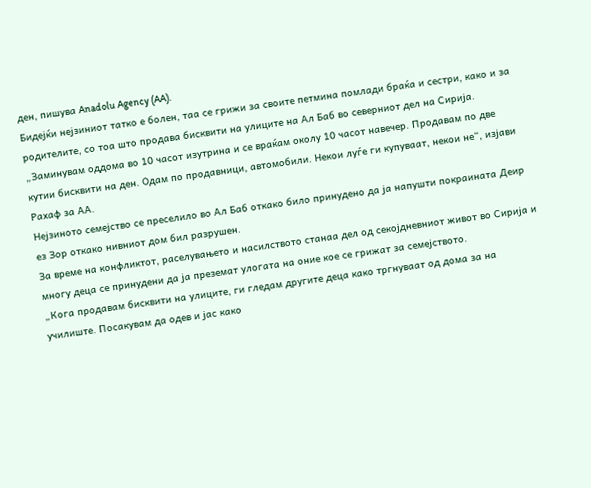ден, пишува Anadolu Agency (AA).
Бидејќи нејзиниот татко е болен, таа се грижи за своите петмина помлади браќа и сестри, како и за родителите, со тоа што продава бисквити на улиците на Ал Баб во северниот дел на Сирија.
„Заминувам оддома во 10 часот изутрина и се враќам околу 10 часот навечер. Продавам по две кутии бисквити на ден. Одам по продавници, автомобили. Некои луѓе ги купуваат, некои не“, изјави Рахаф за АА.
Нејзиното семејство се преселило во Ал Баб откако било принудено да ја напушти покраината Деир ез Зор откако нивниот дом бил разрушен.
За време на конфликтот, раселувањето и насилството станаа дел од секојдневниот живот во Сирија и многу деца се принудени да ја преземат улогата на оние кое се грижат за семејството.
„Кога продавам бисквити на улиците, ги гледам другите деца како тргнуваат од дома за на училиште. Посакувам да одев и јас како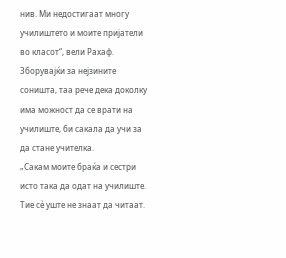нив. Ми недостигаат многу училиштето и моите пријатели во класот“, вели Рахаф.
Зборувајќи за нејзините соништа, таа рече дека доколку има можност да се врати на училиште, би сакала да учи за да стане учителка.
„Сакам моите браќа и сестри исто така да одат на училиште. Тие сѐ уште не знаат да читаат.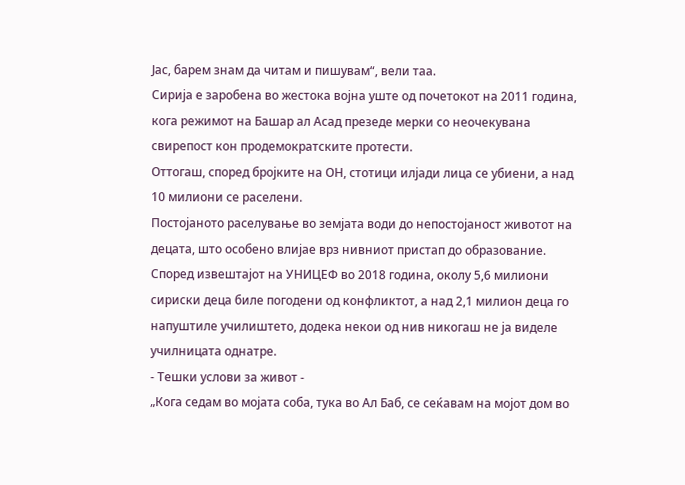Јас, барем знам да читам и пишувам“, вели таа.
Сирија е заробена во жестока војна уште од почетокот на 2011 година, кога режимот на Башар ал Асад презеде мерки со неочекувана свирепост кон продемократските протести.
Оттогаш, според бројките на ОН, стотици илјади лица се убиени, а над 10 милиони се раселени.
Постојаното раселување во земјата води до непостојаност животот на децата, што особено влијае врз нивниот пристап до образование.
Според извештајот на УНИЦЕФ во 2018 година, околу 5,6 милиони сириски деца биле погодени од конфликтот, а над 2,1 милион деца го напуштиле училиштето, додека некои од нив никогаш не ја виделе училницата однатре.
- Тешки услови за живот -
„Кога седам во мојата соба, тука во Ал Баб, се сеќавам на мојот дом во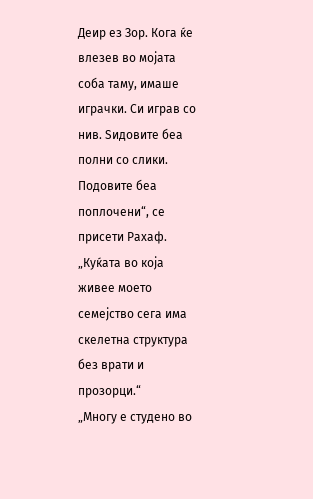Деир ез Зор. Кога ќе влезев во мојата соба таму, имаше играчки. Си играв со нив. Sидовите беа полни со слики. Подовите беа поплочени“, се присети Рахаф.
„Куќата во која живее моето семејство сега има скелетна структура без врати и прозорци.“
„Многу е студено во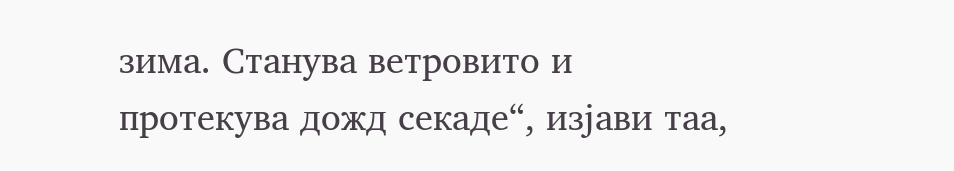зима. Станува ветровито и протекува дожд секаде“, изјави таа,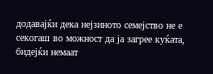додавајќи дека нејзиното семејство не е секогаш во можност да ја загрее куќата, бидејќи немаат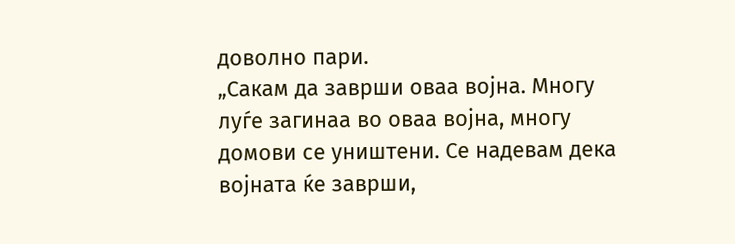доволно пари.
„Сакам да заврши оваа војна. Многу луѓе загинаа во оваа војна, многу домови се уништени. Се надевам дека војната ќе заврши,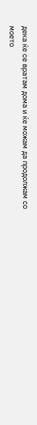дека ќе се вратам дома и ќе можам да продолжам со моето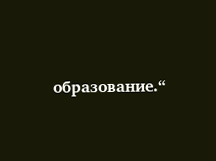образование.“